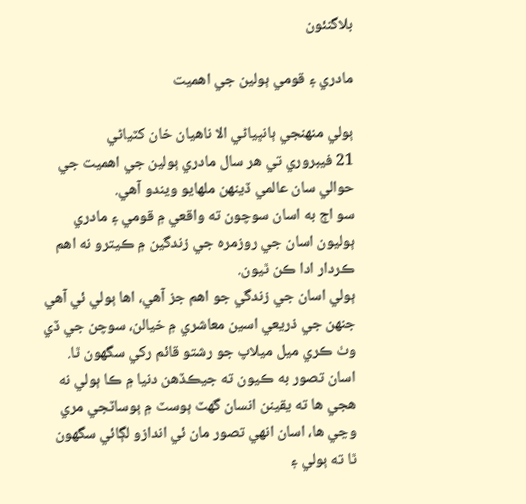بلاگنئون

مادري ۽ قومي ٻولين جي اهميت

ٻولي منهنجي ٻانڀياڻي الا ناهيان خان کٽياڻي
21 فيبروري تي ھر سال مادري ٻولين جي اھميت جي حوالي سان عالمي ڏينھن ملھايو ويندو آھي.
سو اڄ به اسان سوچون ته واقعي ۾ قومي ۽ مادري ٻوليون اسان جي روزمره جي زندگين ۾ ڪيترو نه اھم ڪردار ادا ڪن ٿيون.
ٻولي اسان جي زندگي جو اھم جز آھي، اھا ٻولي ئي آھي جنهن جي ذريعي اسين معاشري ۾ خيالن، سوچن جي ڏي وٺ ڪري ميل ميلاپ جو رشتو قائم رکي سگھون ٿا. اسان تصور به ڪيون ته جيڪڏهن دنيا ۾ ڪا ٻولي نه ھجي ھا ته يقينن انسان گھٽ ٻوسٽ ۾ ٻوساٽجي مري وڃي ھا، اسان انھي تصور مان ئي اندازو لڳائي سگھون ٿا ته ٻولي ۽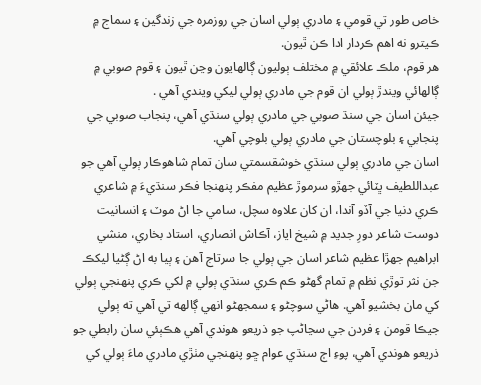خاص طور تي قومي ۽ مادري ٻولي اسان جي روزمره جي زندگين ۽ سماج ۾ ڪيترو نه اھم ڪردار ادا ڪن ٿيون.
ھر قوم، ملڪ علائقي ۾ مختلف ٻوليون ڳالھايون وڃن ٿيون ۽ قوم صوبي ۾ ڳالھائي ويندڙ ٻولي ان قوم جي مادري ٻولي ليکي ويندي آھي .
جيئن اسان جي سنڌ صوبي جي مادري ٻولي سنڌي آھي، پنجاب صوبي جي پنجابي ۽ بلوچستان جي مادري ٻولي بلوچي آھي.
اسان جي مادري ٻولي سنڌي خوشقسمتي سان تمام شاھوڪار ٻولي آھي جو عبداللطيف ڀٽائي جهڙو سرموڙ عظيم مفڪر پنهنجا فڪر سنڌيءَ ۾ شاعري ڪري دنيا جي آڏو آندا، ان کان علاوه سچل، سامي جا اڻ موٽ ۽ انسانيت دوست شاعر دورِ جديد ۾ شيخ اياز، آڪاش انصاري، استاد بخاري، منشي ابراهيم جھڙا عظيم شاعر اسان جي ٻولي جا سرتاج آھن ۽ ٻيا به اڻ ڳڻيا ليکڪ جن نثر توڙي نظم ۾ تمام گهڻو ڪم ڪري سنڌي ٻولي ۾ لکي ڪري پنهنجي ٻولي کي مان بخشيو آھي. ھاڻي سوچڻو ۽ سمجهڻو انھي ڳالهه تي آھي ته ٻولي جيڪا قومن ۽ فردن جي سڃاڻپ جو ذريعو ھوندي آھي ھڪٻئي سان رابطي جو ذريعو ھوندي آھي، پوءِ اڄ سنڌي عوام ڇو پنهنجي مٺڙي مادري ماءَ ٻولي کي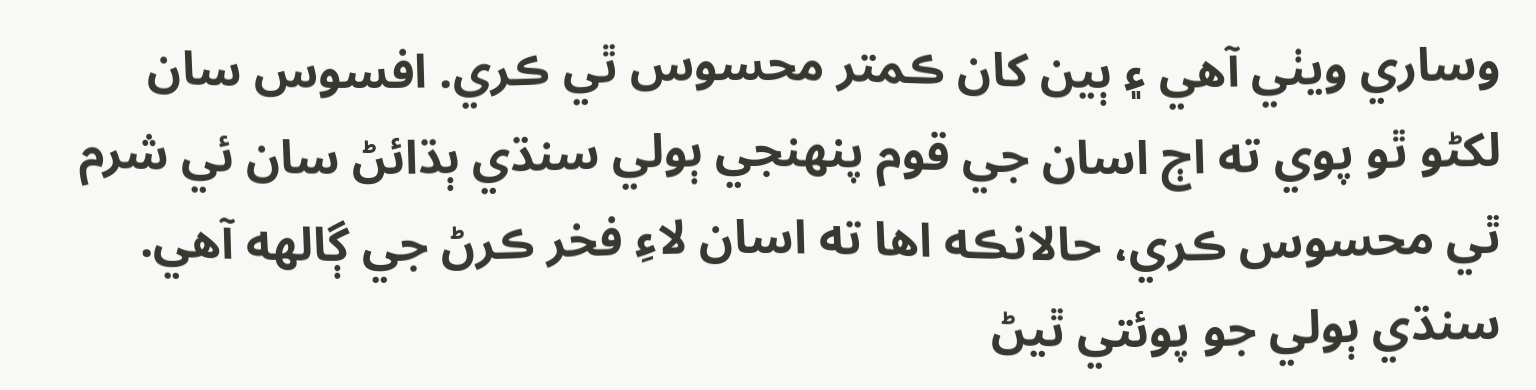وساري ويٺي آھي ۽ ٻين کان ڪمتر محسوس ٿي ڪري. افسوس سان لکڻو ٿو پوي ته اڄ اسان جي قوم پنهنجي ٻولي سنڌي ٻڌائڻ سان ئي شرم ٿي محسوس ڪري، حالانڪه اھا ته اسان لاءِ فخر ڪرڻ جي ڳالهه آھي.
سنڌي ٻولي جو پوئتي ٿيڻ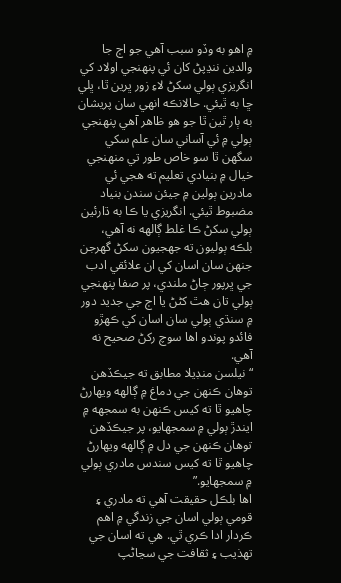۾ اھو به وڏو سبب آھي جو اڄ جا والدين ننڍپڻ کان ئي پنهنجي اولاد کي انگريزي ٻولي سکڻ لاءِ زور ڀرين ٿا، ڀلي ڇا به ٿيئي. حالانڪه انھي سان پريشان به ٻار ٿين ٿا جو ھو ظاھر آهي پنهنجي ٻولي ۾ ئي آساني سان علم سکي سگهن ٿا سو خاص طور تي منهنجي خيال ۾ بنيادي تعليم ته ھجي ئي مادرين ٻولين ۾ جيئن سندن بنياد مضبوط ٿيئي. انگريزي يا ڪا به ڌارئين ٻولي سکڻ ڪا غلط ڳالهه نه آھي، بلڪه ٻوليون ته جھجيون سکڻ گھرجن جنهن سان اسان کي ان علائقي ادب جي ڀرپور ڄاڻ ملندي، پر صفا پنهنجي ٻولي تان ھٿ کڻڻ يا اڄ جي جديد دور ۾ سنڌي ٻولي سان اسان کي ڪھڙو فائدو پوندو اھا سوچ رکڻ صحيح نه آھي.
“نيلسن منڊيلا مطابق ته جيڪڏهن توھان ڪنهن جي دماغ ۾ ڳالهه ويھارڻ چاھيو ٿا ته کيس ڪنهن به سمجهه ۾ ايندڙ ٻولي ۾ سمجهايو، پر جيڪڏهن توھان ڪنهن جي دل ۾ ڳالهه ويھارڻ چاھيو ٿا ته کيس سندس مادري ٻولي ۾ سمجھايو.”
اھا بلڪل حقيقت آھي ته مادري ۽ قومي ٻولي اسان جي زندگي ۾ اھم ڪردار ادا ڪري ٿي. ھي ته اسان جي تھذيب ۽ ثقافت جي سڃاڻپ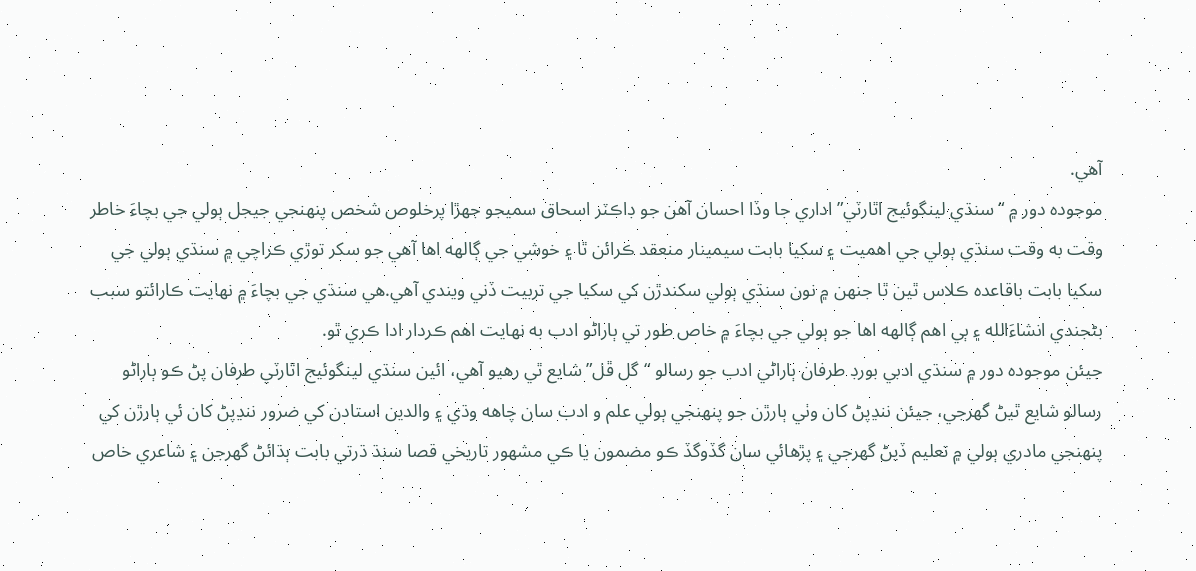آھي.
موجوده دور ۾ “سنڌي لينگوئيج اٿارٽي” اداري جا وڏا احسان آھن جو ڊاڪٽر اسحاق سميجو جھڙا پرخلوص شخص پنهنجي جيجل ٻولي جي بچاءَ خاطر وقت به وقت سنڌي ٻولي جي اھميت ۽ سکيا بابت سيمينار منعقد ڪرائن ٿا ۽ خوشي جي ڳالهه اھا آھي جو سکر توڙي ڪراچي ۾ سنڌي ٻولي جي سکيا بابت باقاعده ڪلاس ٿين ٿا جنهن ۾ نون سنڌي ٻولي سکندڙن کي سکيا جي تربيت ڏني ويندي آھي.ھي سنڌي جي بچاءَ ۾ نھايت ڪارائتو سبب بڻجندي انشاءَالله ۽ ٻي اھم ڳالهه اھا جو ٻولي جي بچاءَ ۾ خاص طور تي ٻاراڻو ادب به نھايت اھم ڪردار ادا ڪري ٿو.
جيئن موجوده دور ۾ سنڌي ادبي بورڊ طرفان ٻاراڻي ادب جو رسالو “گل ڦل” شايع ٿي رھيو آھي، ائين سنڌي لينگوئيج اٿارٽي طرفان پڻ ڪو ٻاراڻو رسالو شايع ٿيڻ گھرجي، جيئن ننڍپڻ کان وٺي ٻارڙن جو پنهنجي ٻولي علم و ادب سان چاھه وڌي ۽ والدين استادن کي ضرور ننڍپڻ کان ئي ٻارڙن کي پنهنجي مادري ٻولي ۾ تعليم ڏيڻ گھرجي ۽ پڙھائي سان گڏوگڏ ڪو مضمون يا ڪي مشھور تاريخي قصا سنڌ ڌرتي بابت ٻڌائڻ گھرجن ۽ شاعري خاص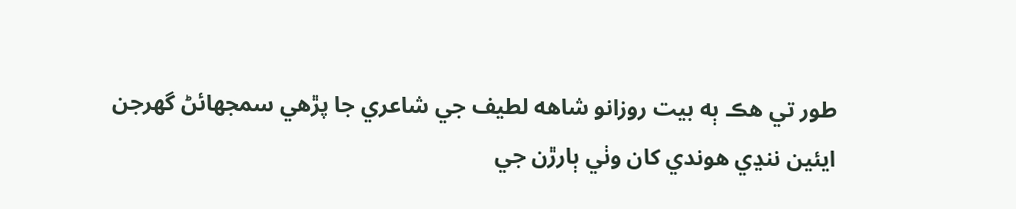طور تي ھڪ ٻه بيت روزانو شاهه لطيف جي شاعري جا پڙھي سمجهائڻ گھرجن ايئين ننڍي هوندي کان وٺي ٻارڙن جي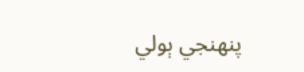پنهنجي ٻولي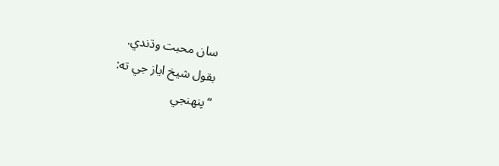سان محبت وڌندي.
بقول شيخ اياز جي ته:
“پنهنجي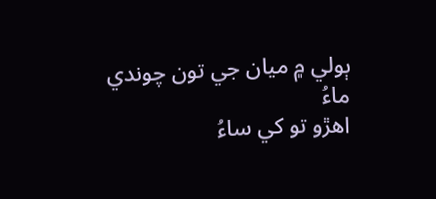ٻولي ۾ ميان جي تون چوندي ماءُ
اھڙو تو کي ساءُ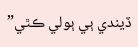ڏيندي ٻي ٻولي ڪٿي”